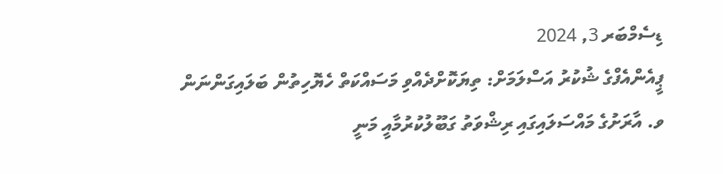ޑިސެމްބަރ 3, 2024
ޕީއެންއެފްގެ ޝުކުރު އަސްލަމަށް: ތިޔަކޮށްދެއްވި މަސައްކަތް ހެޔޮހިތުން ބަލައިގަންނަން
ވ. އާރަށުގެ މައްސަލައިގައި ރިޝްވަތު ގަބޫލުކުރުމާއީ މަނީ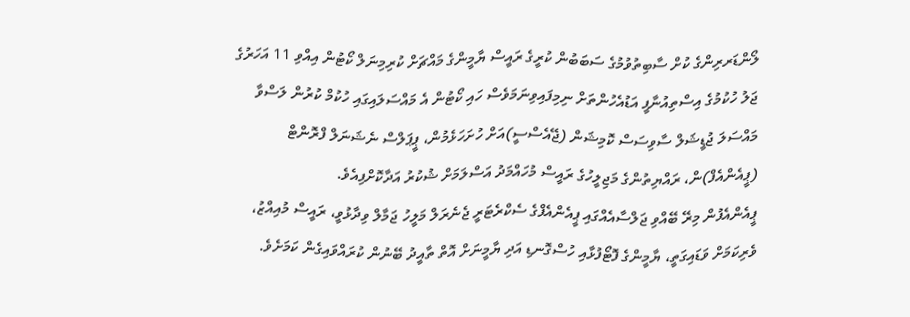ލޯންޑަރރިންގެ ކުށް ސާބިތުވުމުގެ ސަބަބުން ކުރީގެ ރައީސް ޔާމީންގެ މައްޗަށް ކުރިމިނަލް ކޯޓުން އިއްވި 11 އަހަރުގެ ޖަލު ހުކުމުގެ އިސްތިއުނާފީ އަޑުއެހުންތަށް ނިމިފައިވިނަމަވެސް ހައި ކޯޓުން އެ މައްސަލައިގައި ހުކުމް ކުރުން ލަސްވާ މައްސަލަ ޖުޑީޝަލް ސާވިސަސް ކޮމިޝަން (ޖޭއެސްސީ)އަށް ހުށަހަޅެމުން، ޕީޕަލްސް ނެޝަނަލް ފްރޮންޓް (ޕީއެންއެފް)ން، ރައްޔިތުންގެ މަޖިލީހުގެ ރައީސް މުހައްމަދު އަސްލަމަށް ޝުކުރު އަދާކޮށްފިއެވެ.
ޕީއެންއެފުން މިރޭ ބޭއްވި ޖަލްސާއެއްގައި ޕީއެންއެފްގެ ސެކްރެޓަރީ ޖެނެރަލް މަލީހު ޖަމާލް ވިދާޅުވީ، ރައީސް މުއިއްޒު، ވެރިކަމަށް ވަޑައިގަތީ، ޔާމީންގެ ފޮޓޯފުޅާއި ހުސްގޮނޑި އަދި ޔާމީނަށް އޮތް ތާއީދު ބޭނުން ކުރައްވައިގެން ކަމަށެވެ.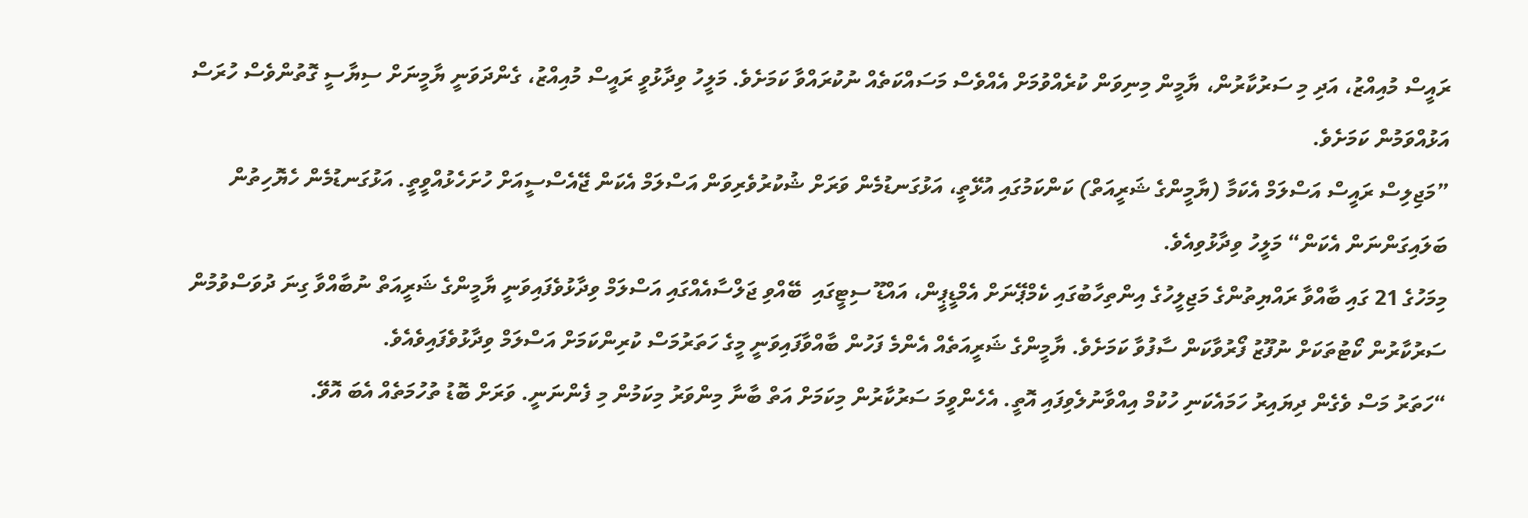ރައީސް މުއިއްޒު، އަދި މި ސަރުކާރުން، ޔާމީން މިނިވަން ކުރެއްވުމަށް އެއްވެސް މަސައްކަތެއް ނުކުރައްވާ ކަމަށެވެ. މަލީހު ވިދާޅުވީ ރައީސް މުއިއްޒު، ގެންދަވަނީ ޔާމީނަށް ސިޔާސީ ގޮތުންވެސް ހުރަސް އަޅުއްވަމުން ކަމަށެވެ.
”މަޖިލިސް ރައީސް އަސްލަމް އެކަމާ (ޔާމީންގެ ޝަރީއަތް) ކަންކަމުގައި އުޅޭތީ، އަޅުގަނޑުމެން ވަރަށް ޝުކުރުވެރިވަން އަސްލަމް އެކަން ޖޭއެސްސީއަށް ހުށަހެޅުއްވީތީ. އަޅުގަނޑުމެން ހެޔޮހިތުން ބަލައިގަންނަން އެކަން“ މަލީހު ވިދާޅުވިއެވެ.
މިމަހުގެ 21 ގައި ބާއްވާ ރައްޔިތުންގެ މަޖިލީހުގެ އިންތިހާބުގައި ކެމްޕޭނަށް އެމްޑީޕީން، އައްޑޫ ސިޓީގައި  ބޭއްވި ޖަލްސާއެއްގައި އަސްލަމް ވިދާޅުވެފައިވަނީ ޔާމީންގެ ޝަރީއަތް ނުބާއްވާ ގިނަ ދުވަސްވުމުން ސަރުކާރުން ކޯޓުތަކަށް ނުފޫޒު ފޯރުވާކަން ސާފުވާ ކަމަށެވެ. ޔާމީންގެ ޝަރީއަތެއް އެންމެ ފަހުން ބާއްވާފައިވަނީ މީގެ ހަތަރުމަސް ކުރިންކަމަށް އަސްލަމް ވިދާޅުވެފައިވެއެވެ.
“ހަތަރު މަސް ވެގެން ދިޔައިރު ހަމައެކަނި ހުކުމް އިއްވާނުލެވިފައި އޮތީ. އެހެންވީމަ ސަރުކާރުން މިކަމަށް އަތް ބާނާ މިންވަރު މިކަމުން މި ފެންނަނީ. ވަރަށް ބޮޑު ތުހުމަތެއް އެބަ އޮވޭ.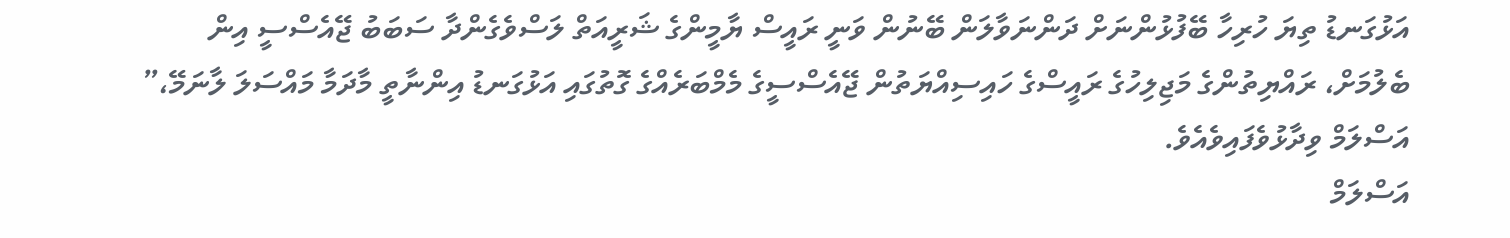އަޅުގަނޑު ތިޔަ ހުރިހާ ބޭފުޅުންނަށް ދަންނަވާލަން ބޭނުން ވަނީ ރައީސް ޔާމީންގެ ޝަރީއަތް ލަސްވެގެންދާ ސަބަބު ޖޭއެސްސީ އިން ބެލުމަށް، ރައްޔިތުންގެ މަޖިލިހުގެ ރައީސްގެ ހައިސިއްޔަތުން ޖޭއެސްސީގެ މެމްބަރެއްގެ ގޮތުގައި އަޅުގަނޑު އިންނާތީ މާދަމާ މައްސަލަ ލާނަމޭ،” އަސްލަމް ވިދާޅުވެފައިވެއެވެ.
އަސްލަމް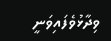ވިދާޅުވެފައިވަނީ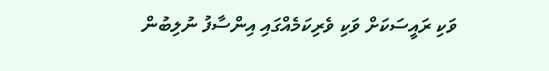ވަކި ރައީސަކަށް ވަކި ވެރިކަމެއްގައި އިންސާފު ނުލިބުން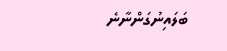ބަލައިނުގަންނާނެ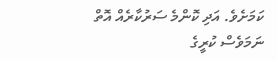ކަމަށެވެ. އަދި ކޮންމެ ސަރުކާރެއް އޮތް ނަމަވެސް ކުރީގެ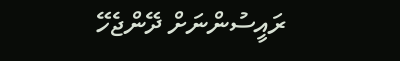ރައީސުންނަށް ދޭންޖެހޭ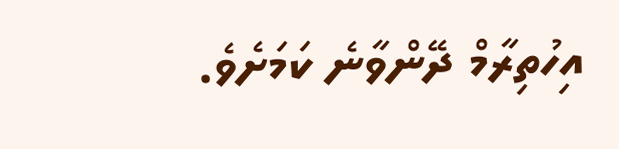އިހުތިރާމް ދޭންވާނެ ކަމަށެވެ.